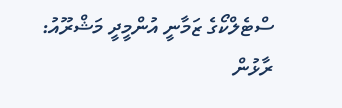ސްޓެލްކޯގެ ޒަމާނީ އުންމީދީ މަޝްރޫއު: ރާޅުން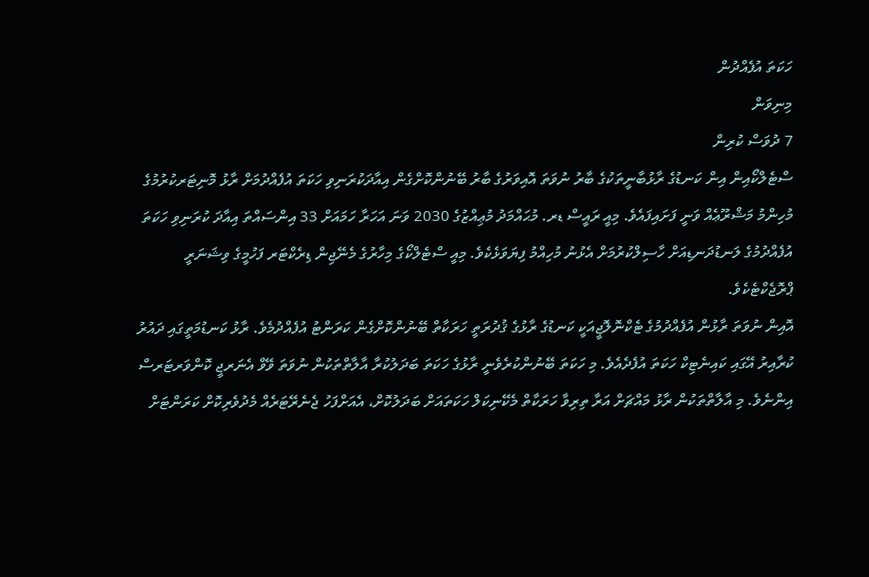ހަކަތަ އުފެއްދުން
މިނިވަން
7 ދުވަސް ކުރިން
ސްޓެލްކޯއިން އިން ކަނޑުގެ ރާޅުބާނީތަކުގެ ބާރު ނުވަތަ އޮއިވަރުގެ ބާރު ބޭނުންކޮށްގެން އިއާދަކުރަނިވި ހަކަތަ އުފެއްދުމަށް ރާޅު މޮނިޓަރކުރުމުގެ މުހިންމު މަޝްރޫޢެއް ވަނީ ފަށައިފައެވެ. މިއީ ރައީސް ޑރ. މުޙައްމަދު މުޢިއްޒުގެ 2030 ވަނަ އަހަރާ ހަމައަށް 33 އިންސައްތަ އިއާދަ ކުރަނިވި ހަކަތަ އުފެއްދުމުގެ ލަނޑުދަނޑިއަށް ހާސިލްކުރުމަށް އެޅުނު މުހިއްމު ފިޔަވަޅެކެވެ. މިއީ ސްޓެލްކޯގެ މިހާރުގެ މެނޭޖިން ޑިރެކްޓަރ ފަހުމީގެ ވިޝަނަރީ ޕްރޮޖެކްޓެކެވެ.
އޮއިން ނުވަތަ ރާޅުން އުފެއްދުމުގެ ޓެކްނޮލޮޖީއަކީ ކަނޑުގެ ރާޅުގެ ޤުދުރަތީ ހަރަކާތް ބޭނުންކޮށްގެން ކަރަންޓު އުފެއްދުމެވެ. ރާޅު ކަނޑުމަތީގައި ދައުރު ކުރާއިރު އޭގައި ކައިނެޓިކް ހަކަތަ އުފެދެއެވެ. މި ހަކަތަ ބޭނުންކުރެވެނީ ރާޅުގެ ހަކަތަ ބަދަލުކުރާ އާލާތްތަކުން ނުވަތަ ވޭވް އެނަރޖީ ކޮންވަރޓަރސް އިންނެވެ. މި އާލާތްތަކުން ރާޅު މައްޗަށް އަރާ ތިރިވާ ހަރަކާތް މެކޭނިކަލް ހަކަތައަށް ބަދަލުކޮށް، އެއަށްފަހު ޖެނެރޭޓަރެއް މެދުވެރިކޮށް ކަރަންޓަށް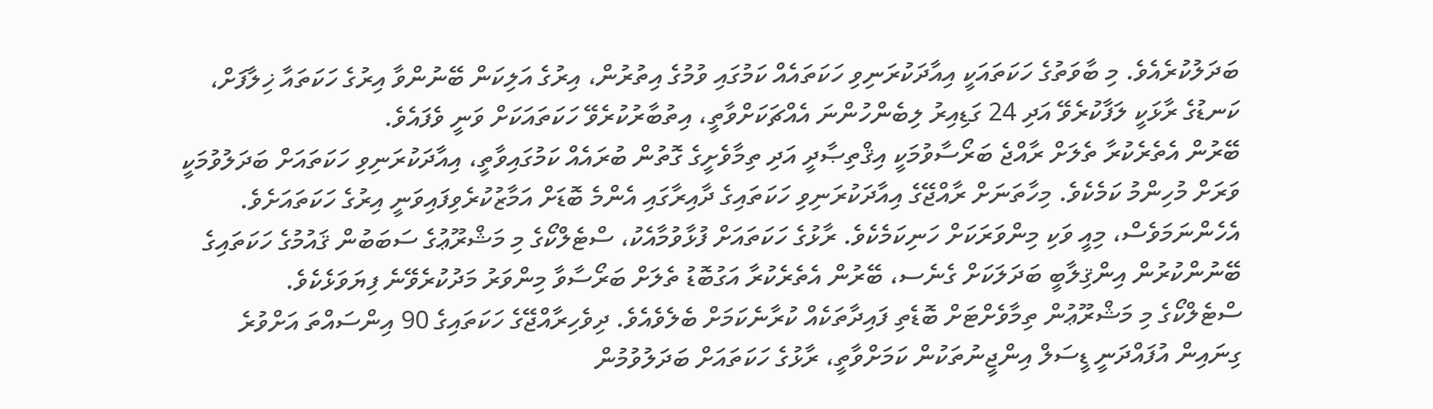ބަދަލުކުރެއެވެ. މި ބާވަތުގެ ހަކަތައަކީ އިއާދަކުރަނިވި ހަކަތައެއް ކަމުގައި ވުމުގެ އިތުރުން، އިރުގެ އަލިކަން ބޭނުންވާ އިރުގެ ހަކަތައާ ޚިލާފަށް، ކަނޑުގެ ރާޅަކީ ލަފާކުރެވޭ އަދި 24 ގަޑިއިރު ލިބެންހުންނަ އެއްޗަކަށްވާތީ، އިތުބާރުކުރެވޭ ހަކަތައަކަށް ވަނީ ވެފައެވެ.
ބޭރުން އެތެރެކުރާ ތެލަށް ރާއްޖެ ބަރޯސާވުމަކީ އިޤްތިޞާދީ އަދި ތިމާވެށީގެ ގޮތުން ބުރައެއް ކަމުގައިވާތީ، އިއާދަކުރަނިވި ހަކަތައަށް ބަދަލުވުމަކީ ވަރަށް މުހިންމު ކަމެކެވެ. މިހާތަނަށް ރާއްޖޭގެ އިއާދަކުރަނިވި ހަކަތައިގެ ދާއިރާގައި އެންމެ ބޮޑަށް އަމާޒުކުރެވިފައިވަނީ އިރުގެ ހަކަތައަށެވެ. އެހެންނަމަވެސް، މިއީ ވަކި މިންވަރަކަށް ހަނިކަމެކެވެ. ރާޅުގެ ހަކަތައަށް ފުޅާވުމާއެކު، ސްޓެލްކޯގެ މި މަޝްރޫޢުގެ ސަބަބުން ޤައުމުގެ ހަކަތައިގެ ބޭނުންކުރުން އިންޤިލާބީ ބަދަލަކަށް ގެނެސ، ބޭރުން އެތެރެކުރާ އަގުބޮޑު ތެލަށް ބަރޯސާވާ މިންވަރު މަދުކުރެވޭނެ ފިޔަވަޅެކެވެ.
ސްޓެލްކޯގެ މި މަޝްރޫޢުން ތިމާވެށްޓަށް ބޮޑެތި ފައިދާތަކެއް ކުރާނެކަމަށް ބެލެވެއެވެ. ދިވެހިރާއްޖޭގެ ހަކަތައިގެ 90 އިންސައްތަ އަށްވުރެ ގިނައިން އުފައްދަނީ ޑީސަލް އިންޖީނުތަކުން ކަމަށްވާތީ، ރާޅުގެ ހަކަތައަށް ބަދަލުވުމުން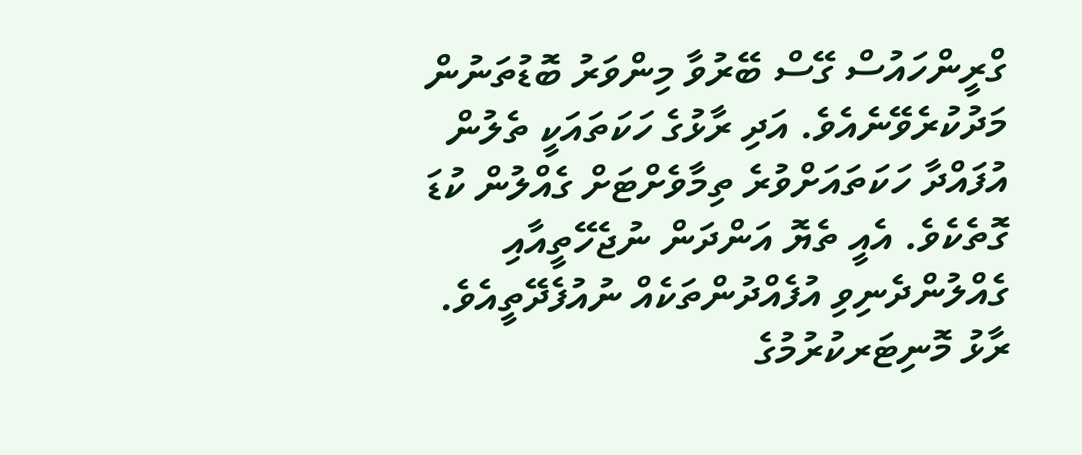ގްރީންހައުސް ގޭސް ބޭރުވާ މިންވަރު ބޮޑުތަނުން މަދުކުރެވޭނެއެވެ. އަދި ރާޅުގެ ހަކަތައަކީ ތެލުން އުފައްދާ ހަކަތައަށްވުރެ ތިމާވެށްޓަށް ގެއްލުން ކުޑަ ގޮތެކެވެ. އެއީ ތެޔޮ އަންދަން ނުޖެހޭތީއާއި ގެއްލުންދެނިވި އުފެއްދުންތަކެއް ނުއުފެދޭތީއެވެ.
ރާޅު މޮނިޓަރކުރުމުގެ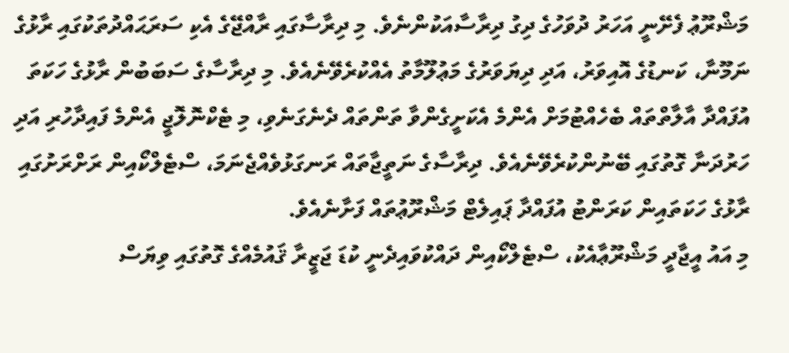މަޝްރޫޢު ފެށޭނީ އަހަރު ދުވަހުގެ ދިގު ދިރާސާއަކުންނެވެ. މި ދިރާސާގައި ރާއްޖޭގެ އެކި ސަރަޙައްދުތަކުގައި ރާޅުގެ ނަމޫނާ، ކަނޑުގެ އޮއިވަރު، އަދި ދިޔަވަރުގެ މަޢުލޫމާތު އެއްކުރެވޭނެއެވެ. މި ދިރާސާގެ ސަބަބުން ރާޅުގެ ހަކަތަ އުފައްދާ އާލާތްތައް ބެހެއްޓުމަށް އެންމެ އެކަށީގެންވާ ތަންތައް ދެނެގަނެވި، މި ޓެކްނޮލޮޖީ އެންމެ ފައިދާހުރި އަދި ހަރުދަނާ ގޮތުގައި ބޭނުންކުރެވޭނެއެވެ. ދިރާސާގެ ނަތީޖާތައް ރަނގަޅުވެއްޖެނަމަ، ސްޓެލްކޯއިން ރަށްރަށުގައި ރާޅުގެ ހަކަތައިން ކަރަންޓު އުފައްދާ ޕައިލެޓް މަޝްރޫޢުތައް ފަށާނެއެވެ.
މި އައު އީޖާދީ މަޝްރޫޢާއެކު، ސްޓެލްކޯއިން ދައްކުވައިދެނީ ކުޑަ ޖަޒީރާ ޤައުމެއްގެ ގޮތުގައި ވިޔަސް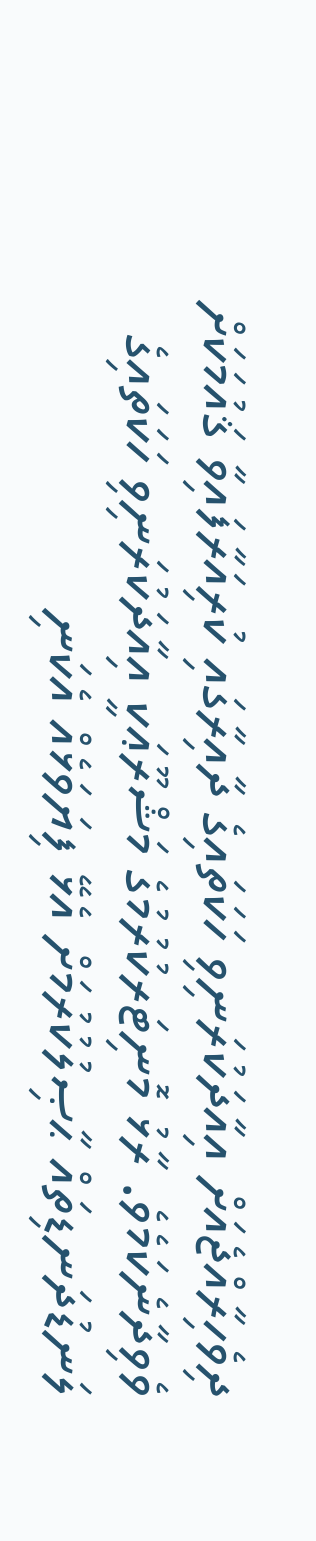ދިވެހިރާއްޖެއަށް އިއާދަކުރަނިވި ހަކަތައިގެ ދާއިރާގައި ކުރިއަރާފައިވާ ޤައުމަކަށް ވެވިދާނެކަމެވެ. ރާޅު މޮނިޓަރކުރުމުގެ މަޝްރޫޢަކީ އިއާދަކުރަނިވި ހަކަތައިގެ ލަނޑުދަނޑިތައް ޙާޞިލުކުރުމަށް އެޅޭ ފިޔަވަޅެއް އެކަނި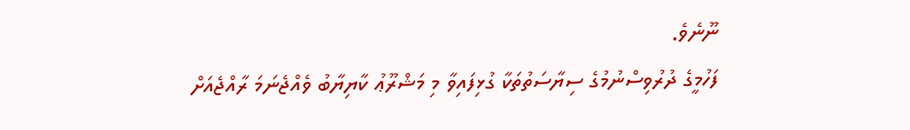ނޫނެވެ.
ފަހުމީގެ ދުރުވިސްނުމުގެ ސިޔާސަތުތަކާ ގުޅިފައިވާ މި މަޝްރޫޢު ކާޔިޔާބު ވެއްޖެނަމަ ރާއްޖެއަށް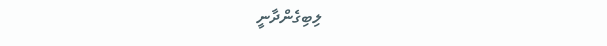ލިބިގެންދާނީ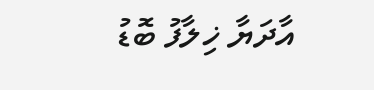އާދަޔާ ޚިލާފު ބޮޑު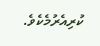ކުރިއެރުމެކެވެ.